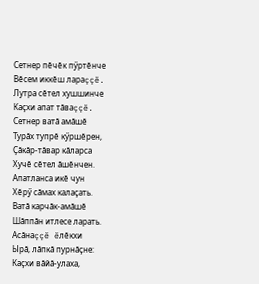Сетнер пĕчĕк пӳртĕнче
Вĕсем иккĕш лараççĕ.
Лутра сĕтел хушшинче
Каçхи апат тăваççĕ.
Сетнер ватă амăшĕ
Турăх тупрĕ кӳршĕрен,
Çăкăр-тăвар кăларса
Хучĕ сĕтел ăшĕнчен.
Апатланса икĕ чун
Хĕрӳ сăмах калаçать.
Ватă карчăк-амăшĕ
Шăппăн итлесе ларать.
Асăнаççĕ ĕлĕкхи
Ырă, лăпкă пурнăçне:
Каçхи вăйă-улаха,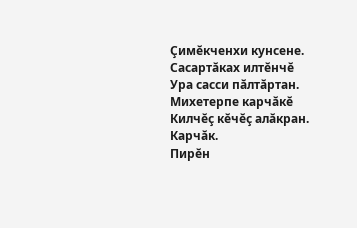Çимĕкченхи кунсене.
Сасартăках илтĕнчĕ
Ура сасси пăлтăртан.
Михетерпе карчăкĕ
Килчĕç кĕчĕç алăкран.
Карчăк.
Пирĕн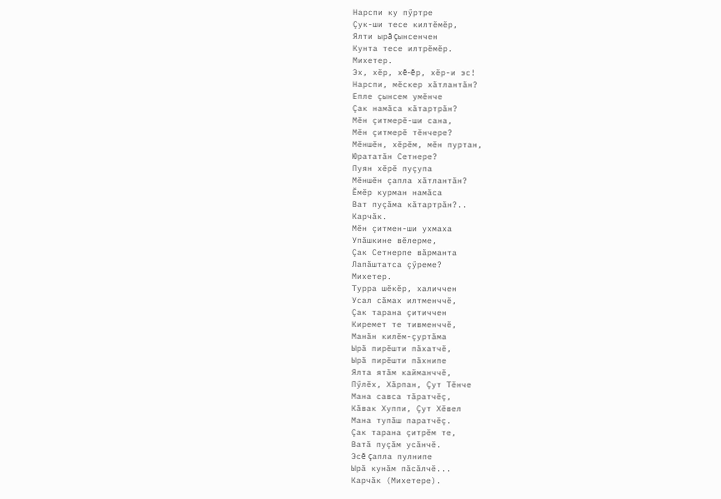Нарспи ку пӳртре
Çук-ши тесе килтĕмĕр,
Ялти ырă çынсенчен
Кунта тесе илтрĕмĕр.
Михетер.
Эх, хĕр, хĕ-ĕр, хĕр-и эс!
Нарспи, мĕскер хăтлантăн?
Епле çынсем умĕнче
Çак намăса кăтартрăн?
Мĕн çитмерĕ-ши сана,
Мĕн çитмерĕ тĕнчере?
Мĕншĕн, хĕрĕм, мĕн пуртан,
Юрататăн Сетнере?
Пуян хĕрĕ пуçупа
Мĕншĕн çапла хăтлантăн?
Ĕмĕр курман намăса
Ват пуçăма кăтартрăн?..
Карчăк.
Мĕн çитмен-ши ухмаха
Упăшкине вĕлерме,
Çак Сетнерпе вăрманта
Лапăштатса çӳреме?
Михетер.
Турра шĕкĕр, халиччен
Усал сăмах илтменччĕ,
Çак тарана çитиччен
Киремет те тивменччĕ,
Манăн килĕм-çуртăма
Ырă пирĕшти пăхатчĕ,
Ырă пирĕшти пăхнипе
Ялта ятăм кайманччĕ,
Пӳлĕх, Хăрпан, Çут Тĕнче
Мана савса тăратчĕç,
Кăвак Хуппи, Çут Хĕвел
Мана тупăш паратчĕç.
Çак тарана çитрĕм те,
Ватă пуçăм усăнчĕ.
Эсĕ çапла пулнипе
Ырă кунăм пăсăлчĕ...
Карчăк (Михетере).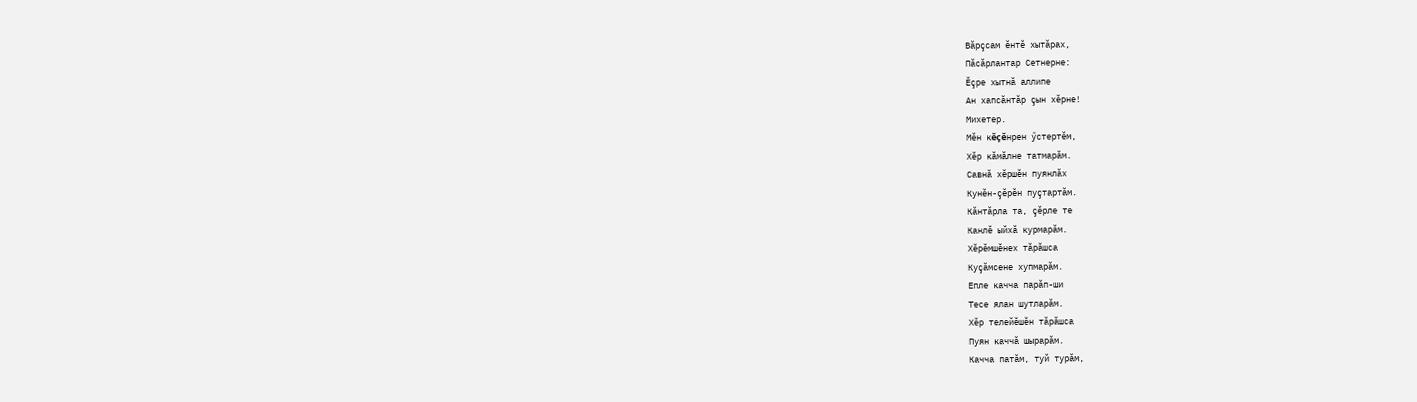Вăрçсам ĕнтĕ хытăрах,
Пăсăрлантар Сетнерне:
Ĕçре хытнă аллипе
Ан хапсăнтăр çын хĕрне!
Михетер.
Мĕн кĕçĕнрен ӳстертĕм,
Хĕр кăмăлне татмарăм.
Савнă хĕршĕн пуянлăх
Кунĕн-çĕрĕн пуçтартăм.
Кăнтăрла та, çĕрле те
Канлĕ ыйхă курмарăм.
Хĕрĕмшĕнех тăрăшса
Куçăмсене хупмарăм.
Епле качча парăп-ши
Тесе ялан шутларăм.
Хĕр телейĕшĕн тăрăшса
Пуян каччă шырарăм.
Качча патăм, туй турăм,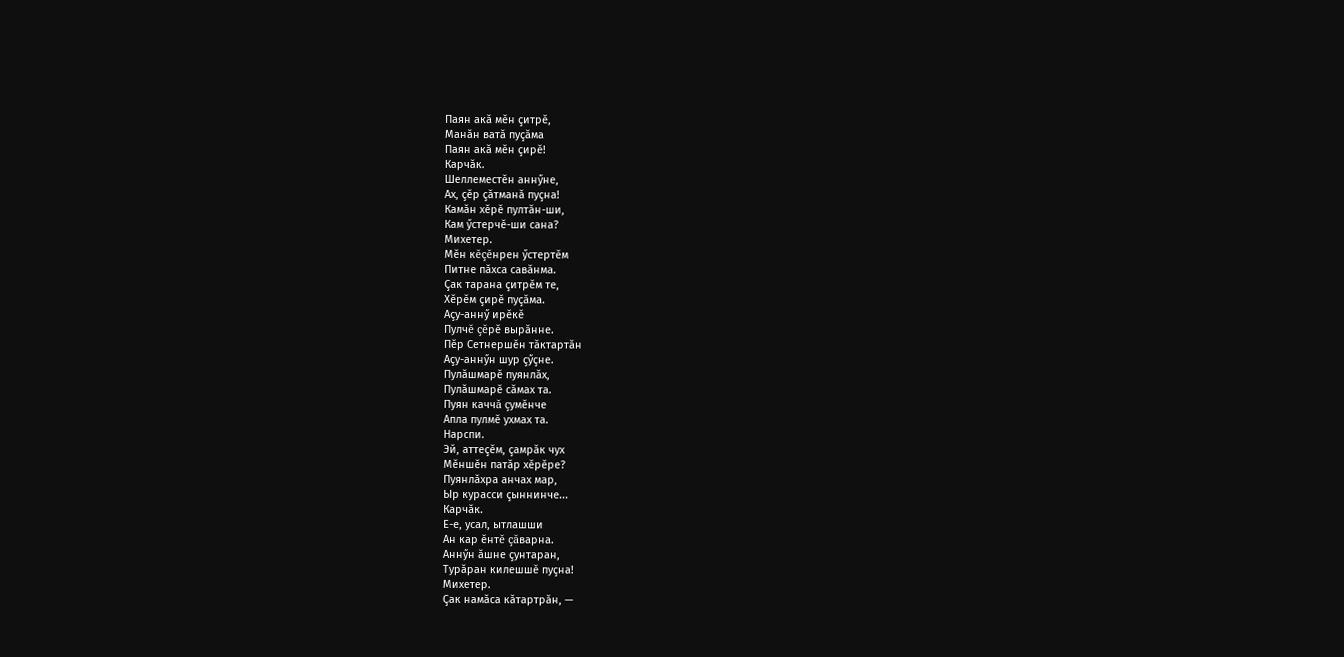Паян акă мĕн çитрĕ,
Манăн ватă пуçăма
Паян акă мĕн çирĕ!
Карчăк.
Шеллеместĕн аннӳне,
Ах, çĕр çăтманă пуçна!
Камăн хĕрĕ пултăн-ши,
Кам ӳстерчĕ-ши сана?
Михетер.
Мĕн кĕçĕнрен ӳстертĕм
Питне пăхса савăнма.
Çак тарана çитрĕм те,
Хĕрĕм çирĕ пуçăма.
Аçу-аннӳ ирĕкĕ
Пулчĕ çĕрĕ вырăнне.
Пĕр Сетнершĕн тăктартăн
Аçу-аннӳн шур çӳçне.
Пулăшмарĕ пуянлăх,
Пулăшмарĕ сăмах та.
Пуян каччă çумĕнче
Апла пулмĕ ухмах та.
Нарспи.
Эй, аттеçĕм, çамрăк чух
Мĕншĕн патăр хĕрĕре?
Пуянлăхра анчах мар,
Ыр курасси çыннинче...
Карчăк.
Е-е, усал, ытлашши
Ан кар ĕнтĕ çăварна.
Аннӳн ăшне çунтаран,
Турăран килешшĕ пуçна!
Михетер.
Çак намăса кăтартрăн, —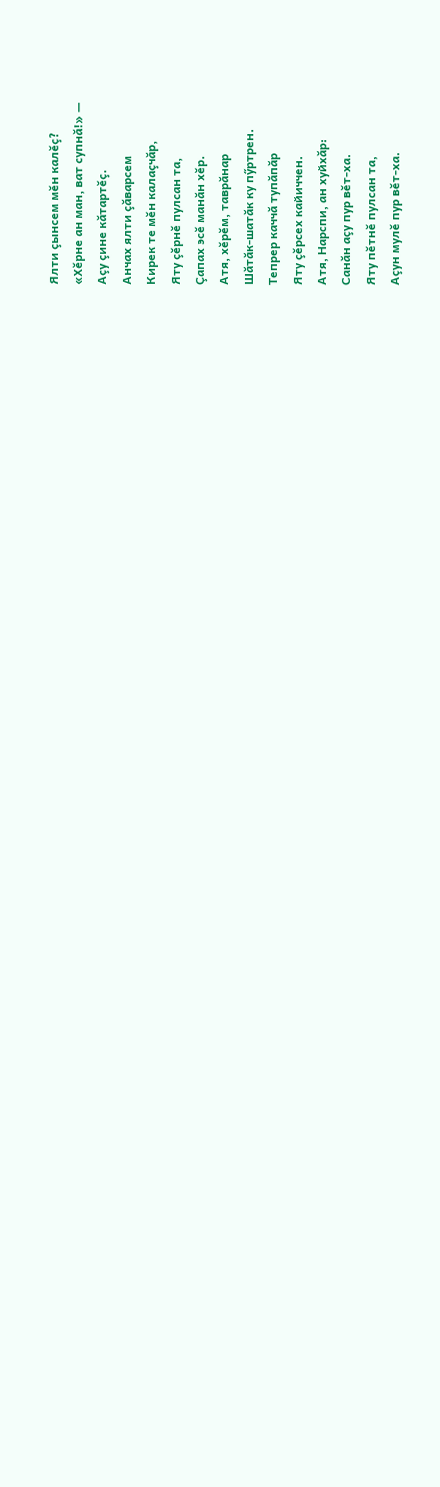Ялти çынсем мĕн калĕç?
«Хĕрне ан ман, ват супнă!» —
Аçу çине кăтартĕç.
Анчах ялти çăварсем
Кирек те мĕн калаçчăр,
Яту çĕрнĕ пулсан та,
Çапах эсĕ манăн хĕр.
Атя, хĕрĕм, таврăнар
Шăтăк-шатăк ку пӳртрен.
Тепрер каччă тупăпăр
Яту çĕрсех кайиччен.
Атя, Нарспи, ан хуйхăр:
Санăн аçу пур вĕт-ха.
Яту пĕтнĕ пулсан та,
Аçун мулĕ пур вĕт-ха.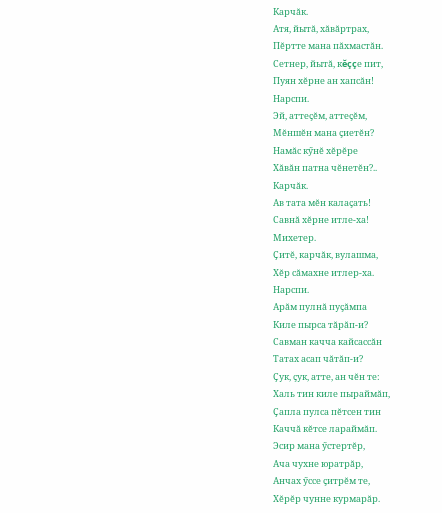Карчăк.
Атя, йытă, хăвăртрах,
Пĕртте мана пăхмастăн.
Сетнер, йытă, кĕççе пит,
Пуян хĕрне ан хапсăн!
Нарспи.
Эй, аттеçĕм, аттеçĕм,
Мĕншĕн мана çиетĕн?
Намăс кӳнĕ хĕрĕре
Хăвăн патна чĕнетĕн?..
Карчăк.
Ав тата мĕн калаçать!
Савнă хĕрне итле-ха!
Михетер.
Çитĕ, карчăк, вулашма,
Хĕр сăмахне итлер-ха.
Нарспи.
Арăм пулнă пуçăмпа
Киле пырса тăрăп-и?
Савман качча кайсассăн
Татах асап чăтăп-и?
Çук, çук, атте, ан чĕн те:
Халь тин киле пыраймăп,
Çапла пулса пĕтсен тин
Каччă кĕтсе лараймăп.
Эсир мана ӳстертĕр,
Ача чухне юратрăр,
Анчах ӳссе çитрĕм те,
Хĕрĕр чунне курмарăр.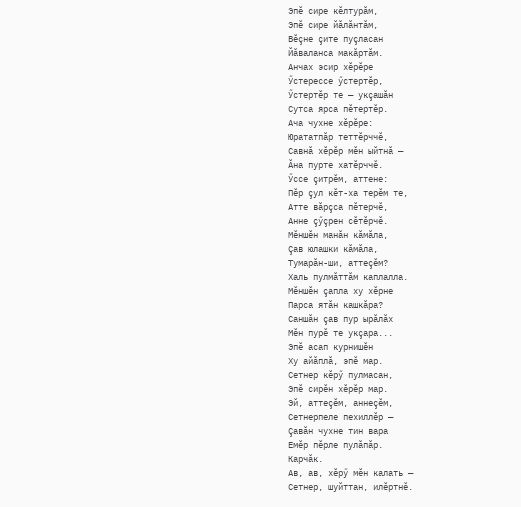Эпĕ сире кĕлтурăм,
Эпĕ сире йăлăнтăм,
Вĕçне çите пуçласан
Йăваланса макăртăм.
Анчах эсир хĕрĕре
Ӳстерессе ӳстертĕр,
Ӳстертĕр те — укçашăн
Сутса ярса пĕтертĕр.
Ача чухне хĕрĕре:
Юрататпăр теттĕрччĕ,
Савнă хĕрĕр мĕн ыйтнă —
Ăна пурте хатĕрччĕ.
Ӳссе çитрĕм, аттене:
Пĕр çул кĕт-ха терĕм те,
Атте вăрçса пĕтерчĕ,
Анне çӳçрен сĕтĕрчĕ.
Мĕншĕн манăн кăмăла,
Çав юлашки кăмăла,
Тумарăн-ши, аттеçĕм?
Халь пулмăттăм каплалла.
Мĕншĕн çапла ху хĕрне
Парса ятăн кашкăра?
Саншăн çав пур ырăлăх
Мĕн пурĕ те укçара...
Эпĕ асап курнишĕн
Ху айăплă, эпĕ мар.
Сетнер кĕрӳ пулмасан,
Эпĕ сирĕн хĕрĕр мар.
Эй, аттеçĕм, аннеçĕм,
Сетнерпеле пехиллĕр —
Çавăн чухне тин вара
Емĕр пĕрле пулăпăр.
Карчăк.
Ав, ав, хĕрӳ мĕн калать —
Сетнер, шуйттан, илĕртнĕ.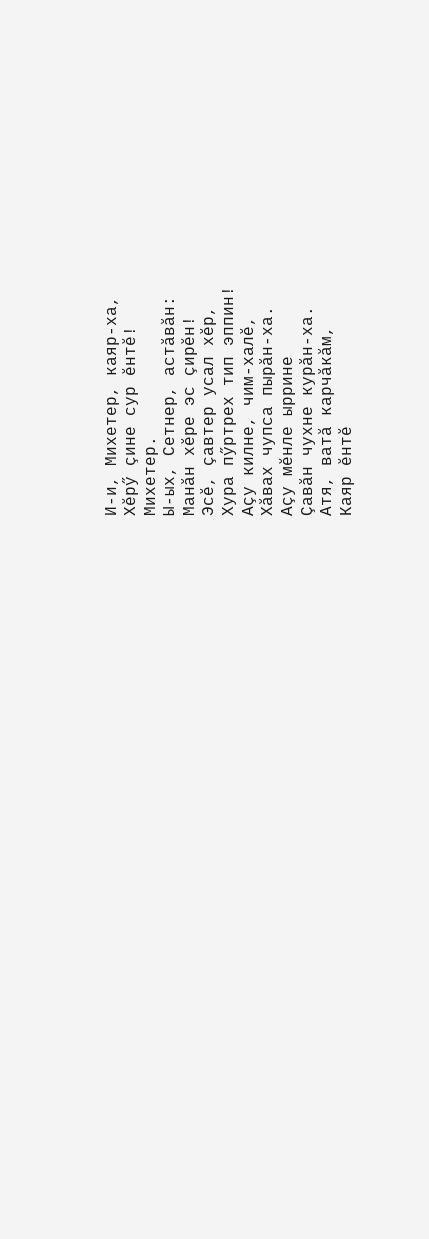И-и, Михетер, каяр-ха,
Хĕрӳ çине сур ĕнтĕ!
Михетер.
Ы-ых, Сетнер, астăвăн:
Манăн хĕре эс çирĕн!
Эсĕ, çавтер усал хĕр,
Хура пӳртрех тип эппин!
Аçу килне, чим-халĕ,
Хăвах чупса пырăн-ха.
Аçу мĕнле ыррине
Çавăн чухне курăн-ха.
Атя, ватă карчăкăм,
Каяр ĕнтĕ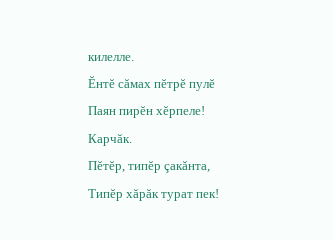килелле.
Ĕнтĕ сăмах пĕтрĕ пулĕ
Паян пирĕн хĕрпеле!
Карчăк.
Пĕтĕр, типĕр çакăнта,
Типĕр хăрăк турат пек!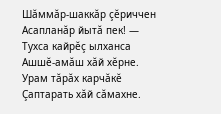Шăммăр-шаккăр çĕриччен
Асапланăр йытă пек! —
Тухса кайрĕç ылханса
Ашшĕ-амăш хăй хĕрне.
Урам тăрăх карчăкĕ
Çаптарать хăй сăмахне.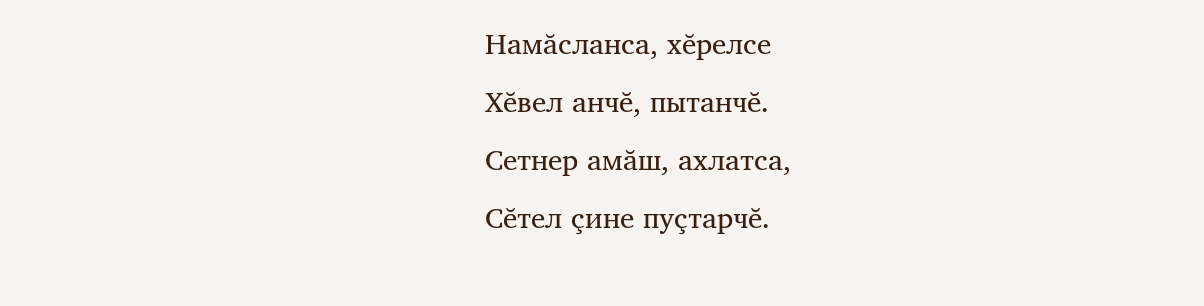Намăсланса, хĕрелсе
Хĕвел анчĕ, пытанчĕ.
Сетнер амăш, ахлатса,
Сĕтел çине пуçтарчĕ.